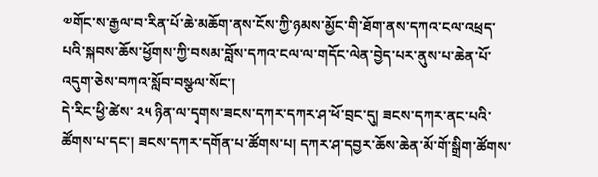༧གོང་ས་རྒྱལ་བ་རིན་པོ་ཆེ་མཆོག་ནས་ངོས་ཀྱི་ཉམས་མྱོང་གི་ཐོག་ནས་དཀའ་ངལ་འཕྲད་པའི་སྐབས་ཆོས་ཕྱོགས་ཀྱི་བསམ་བློས་དཀའ་ངལ་ལ་གདོང་ལེན་བྱེད་པར་ནུས་པ་ཆེན་པོ་འདུག་ཅེས་བཀའ་སློབ་བསྩལ་སོང་།
དེ་རིང་ཕྱི་ཚེས་ ༢༥ ཉིན་ལ་དྭགས་ཟངས་དཀར་དཀར་ཤ་ཕོ་བྲང་དུ། ཟངས་དཀར་ནང་པའི་ཚོགས་པ་དང་། ཟངས་དཀར་དགོན་པ་ཚོགས་པ། དཀར་ཤ་དབྱར་ཆོས་ཆེན་མོ་གོ་སྒྲིག་ཚོགས་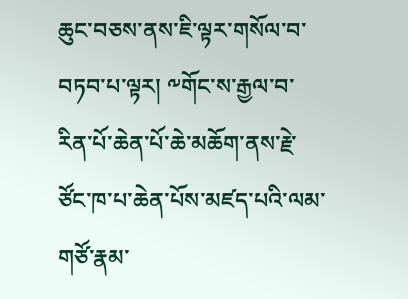ཆུང་བཅས་ནས་ཇི་ལྟར་གསོལ་བ་བཏབ་པ་ལྟར། ༸གོང་ས་རྒྱལ་བ་རིན་པོ་ཆེན་པོ་ཆེ་མཆོག་ནས་རྗེ་ཙོང་ཁ་པ་ཆེན་པོས་མཛད་པའི་ལམ་གཙོ་རྣམ་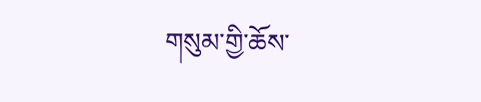གསུམ་གྱི་ཆོས་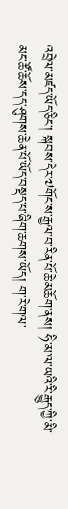འབྲེལ་མཛད་ཡོད་ཅིང་། སྐབས་དེར་༧གོང་ས་རྒྱལ་བ་རིན་པོ་ཆེ་མཆོག་ནས། ཧི་མ་ལ་ཡའི་རི་རྒྱུད་ཀྱི་མི་མང་ཚོ་ཆོས་དད་ཤུགས་ཆེན་པོ་ཡོད་བསྡད་པ་ཞིག་ཆགས་ཡོད། ག་རེ་གལ་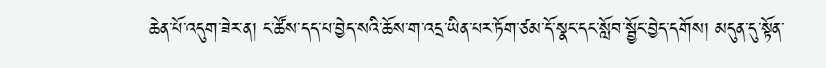ཆེན་པོ་འདུག་ཟེར་ན། ང་ཚོས་དད་པ་བྱེད་སའི་ཆོས་ག་འདྲ་ཡིན་པར་ཏོག་ཙམ་དོ་སྣང་དང་སློབ་སྦྱོང་བྱེད་དགོས། མདུན་དུ་སྟོན་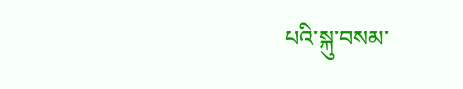པའི་སྐུ་བསམ་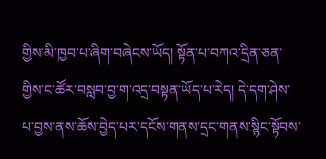གྱིས་མི་ཁྱབ་པ་ཞིག་བཞེངས་ཡོད། སྟོན་པ་བཀའ་དྲིན་ཅན་གྱིས་ང་ཚོར་བསླབ་བྱ་ག་འདྲ་བསྟན་ཡོད་པ་རེད། དེ་དག་ཤེས་པ་བྱས་ནས་ཆོས་བྱེད་པར་དངོས་གནས་དྲང་གནས་སྙིང་སྟོབས་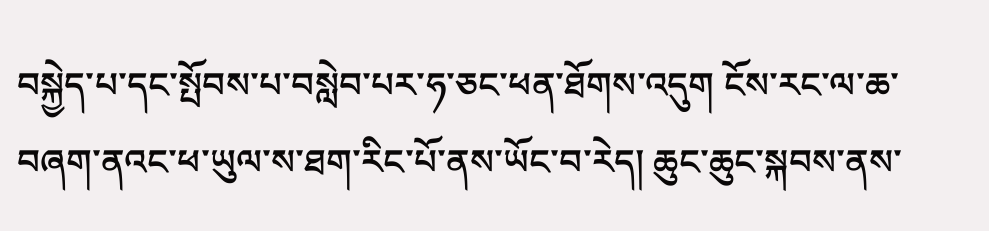བསྐྱེད་པ་དང་སྤོབས་པ་བསླེབ་པར་ཧ་ཅང་ཕན་ཐོགས་འདུག ངོས་རང་ལ་ཆ་བཞག་ནའང་ཕ་ཡུལ་ས་ཐག་རིང་པོ་ནས་ཡོང་བ་རེད། ཆུང་ཆུང་སྐབས་ནས་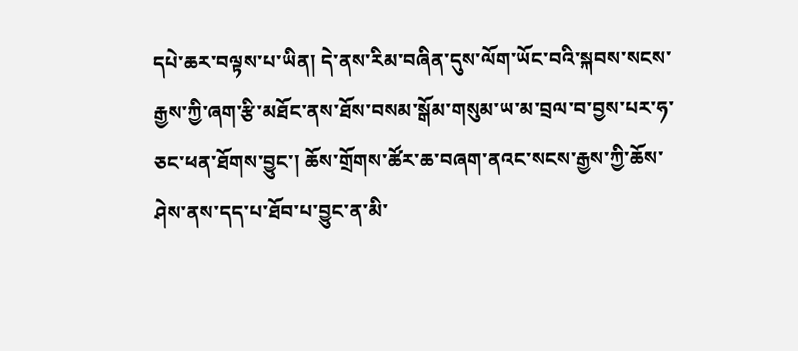དཔེ་ཆར་བལྟས་པ་ཡིན། དེ་ནས་རིམ་བཞིན་དུས་ལོག་ཡོང་བའི་སྐབས་སངས་རྒྱས་ཀྱི་ཞག་རྩི་མཐོང་ནས་ཐོས་བསམ་སྒོམ་གསུམ་ཡ་མ་བྲལ་བ་བྱས་པར་ཧ་ཅང་ཕན་ཐོགས་བྱུང་། ཆོས་གྲོགས་ཚོར་ཆ་བཞག་ནའང་སངས་རྒྱས་ཀྱི་ཆོས་ཤེས་ནས་དད་པ་ཐོབ་པ་བྱུང་ན་མི་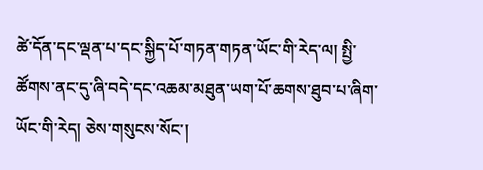ཚེ་དོན་དང་ལྡན་པ་དང་སྐྱིད་པོ་གཏན་གཏན་ཡོང་གི་རེད་ལ། སྤྱི་ཚོགས་ནང་དུ་ཞི་བདེ་དང་འཆམ་མཐུན་ཡག་པོ་ཆགས་ཐུབ་པ་ཞིག་ཡོང་གི་རེད། ཅེས་གསུངས་སོང་།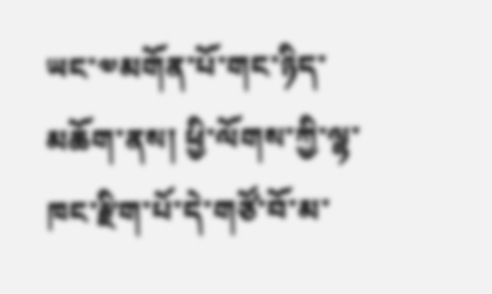ཡང་༧མགོན་པོ་གང་ཉིད་མཆོག་ནས། ཕྱི་ལོགས་ཀྱི་ལྷ་ཁང་རྫིག་པོ་དེ་གཙོ་བོ་མ་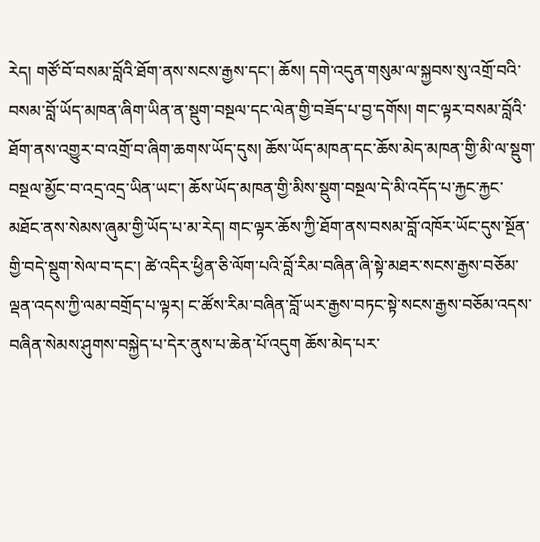རེད། གཙོ་བོ་བསམ་བློའི་ཐོག་ནས་སངས་རྒྱས་དང་། ཆོས། དགེ་འདུན་གསུམ་ལ་སྐྱབས་སུ་འགྲོ་བའི་བསམ་བློ་ཡོད་མཁན་ཞིག་ཡིན་ན་སྡུག་བསྔལ་དང་ལེན་གྱི་བཟོད་པ་བྱ་དགོས། གང་ལྟར་བསམ་བློའི་ཐོག་ནས་འགྱུར་བ་འགྲོ་བ་ཞིག་ཆགས་ཡོད་དུས། ཆོས་ཡོད་མཁན་དང་ཆོས་མེད་མཁན་གྱི་མི་ལ་སྡུག་བསྔལ་མྱོང་བ་འདྲ་འདྲ་ཡིན་ཡང་། ཆོས་ཡོད་མཁན་གྱི་མིས་སྡུག་བསྔལ་དེ་མི་འདོད་པ་རྐྱང་རྐྱང་མཐོང་ནས་སེམས་ཞུམ་གྱི་ཡོད་པ་མ་རེད། གང་ལྟར་ཆོས་ཀྱི་ཐོག་ནས་བསམ་བློ་འཁོར་ཡོང་དུས་སྔོན་གྱི་བདེ་སྡུག་སེལ་བ་དང་། ཚེ་འདིར་ཕྱིན་ཅི་ལོག་པའི་བློ་རིམ་བཞིན་ཞི་སྟེ་མཐར་སངས་རྒྱས་བཅོམ་ལྡན་འདས་ཀྱི་ལམ་བགྲོད་པ་ལྟར། ང་ཚོས་རིམ་བཞིན་བློ་ཡར་རྒྱས་བཏང་སྟེ་སངས་རྒྱས་བཅོམ་འདས་བཞིན་སེམས་ཤུགས་བསྐྱེད་པ་དེར་ནུས་པ་ཆེན་པོ་འདུག ཆོས་མེད་པར་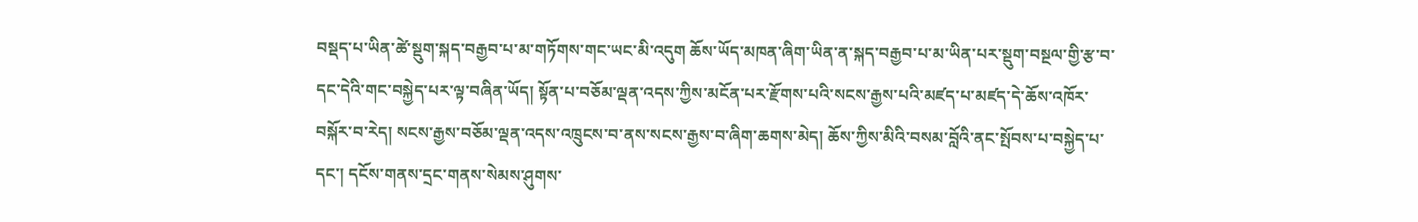བསྡད་པ་ཡིན་ཚེ་སྡུག་སྐད་བརྒྱབ་པ་མ་གཏོགས་གང་ཡང་མི་འདུག ཆོས་ཡོད་མཁན་ཞིག་ཡིན་ན་སྐད་བརྒྱབ་པ་མ་ཡིན་པར་སྡུག་བསྔལ་གྱི་རྩ་བ་དང་དེའི་གང་བསྐྱེད་པར་ལྟ་བཞིན་ཡོད། སྟོན་པ་བཅོམ་ལྡན་འདས་ཀྱིས་མངོན་པར་རྫོགས་པའི་སངས་རྒྱས་པའི་མཛད་པ་མཛད་དེ་ཆོས་འཁོར་བསྐོར་བ་རེད། སངས་རྒྱས་བཅོམ་ལྡན་འདས་འཁྲུངས་བ་ནས་སངས་རྒྱས་བ་ཞིག་ཆགས་མེད། ཆོས་ཀྱིས་མིའི་བསམ་བློའི་ནང་སྤོབས་པ་བསྐྱེད་པ་དང་། དངོས་གནས་དྲང་གནས་སེམས་ཤུགས་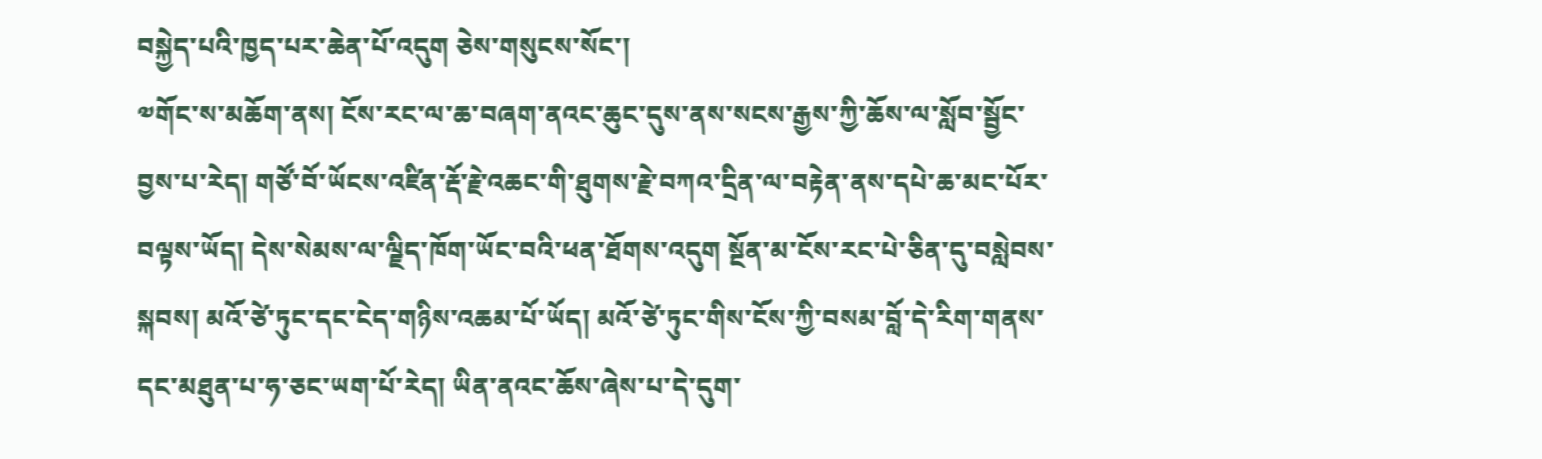བསྐྱེད་པའི་ཁྱད་པར་ཆེན་པོ་འདུག ཅེས་གསུངས་སོང་།
༧གོང་ས་མཆོག་ནས། ངོས་རང་ལ་ཆ་བཞག་ནའང་ཆུང་དུས་ནས་སངས་རྒྱས་ཀྱི་ཆོས་ལ་སློབ་སྦྱོང་བྱས་པ་རེད། གཙོ་བོ་ཡོངས་འཛིན་རྡོ་རྗེ་འཆང་གི་ཐུགས་རྗེ་བཀའ་དྲིན་ལ་བརྟེན་ནས་དཔེ་ཆ་མང་པོར་བལྟས་ཡོད། དེས་སེམས་ལ་ལྗིད་ཁོག་ཡོང་བའི་ཕན་ཐོགས་འདུག སྔོན་མ་ངོས་རང་པེ་ཅིན་དུ་བསླེབས་སྐབས། མའོ་ཙེ་ཏུང་དང་ངེད་གཉིས་འཆམ་པོ་ཡོད། མའོ་ཙེ་ཏུང་གིས་ངོས་ཀྱི་བསམ་བློ་དེ་རིག་གནས་དང་མཐུན་པ་ཧ་ཅང་ཡག་པོ་རེད། ཡིན་ནའང་ཆོས་ཞེས་པ་དེ་དུག་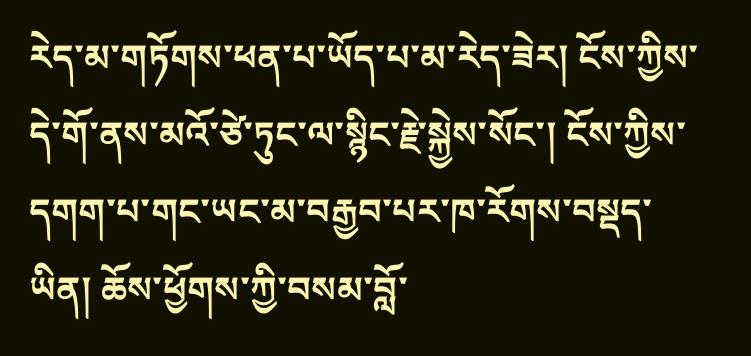རེད་མ་གཏོགས་ཕན་པ་ཡོད་པ་མ་རེད་ཟེར། ངོས་ཀྱིས་དེ་གོ་ནས་མའོ་ཙེ་ཏུང་ལ་སྙིང་རྗེ་སྐྱེས་སོང་། ངོས་ཀྱིས་དགག་པ་གང་ཡང་མ་བརྒྱབ་པར་ཁ་རོགས་བསྡད་ཡིན། ཆོས་ཕྱོགས་ཀྱི་བསམ་བློ་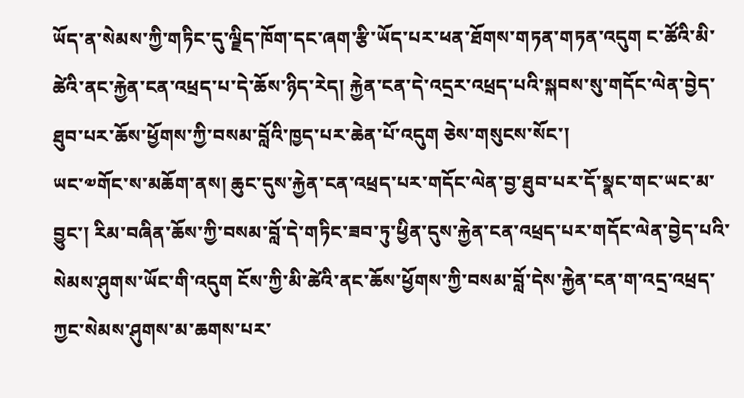ཡོད་ན་སེམས་ཀྱི་གཏིང་དུ་ལྗིད་ཁོག་དང་ཞག་རྩི་ཡོད་པར་ཕན་ཐོགས་གཏན་གཏན་འདུག ང་ཚོའི་མི་ཚེའི་ནང་རྐྱེན་ངན་འཕྲད་པ་དེ་ཆོས་ཉིད་རེད། རྐྱེན་ངན་དེ་འདྲར་འཕྲད་པའི་སྐབས་སུ་གདོང་ལེན་བྱེད་ཐུབ་པར་ཆོས་ཕྱོགས་ཀྱི་བསམ་བློའི་ཁྱད་པར་ཆེན་པོ་འདུག ཅེས་གསུངས་སོང་།
ཡང་༧གོང་ས་མཆོག་ནས། ཆུང་དུས་རྐྱེན་ངན་འཕྲད་པར་གདོང་ལེན་བྱ་ཐུབ་པར་དོ་སྣང་གང་ཡང་མ་བྱུང་། རིམ་བཞིན་ཆོས་ཀྱི་བསམ་བློ་དེ་གཏིང་ཟབ་ཏུ་ཕྱིན་དུས་རྐྱེན་ངན་འཕྲད་པར་གདོང་ལེན་བྱེད་པའི་སེམས་ཤུགས་ཡོང་གི་འདུག ངོས་ཀྱི་མི་ཚེའི་ནང་ཆོས་ཕྱོགས་ཀྱི་བསམ་བློ་དེས་རྐྱེན་ངན་ག་འདྲ་འཕྲད་ཀྱང་སེམས་ཤུགས་མ་ཆགས་པར་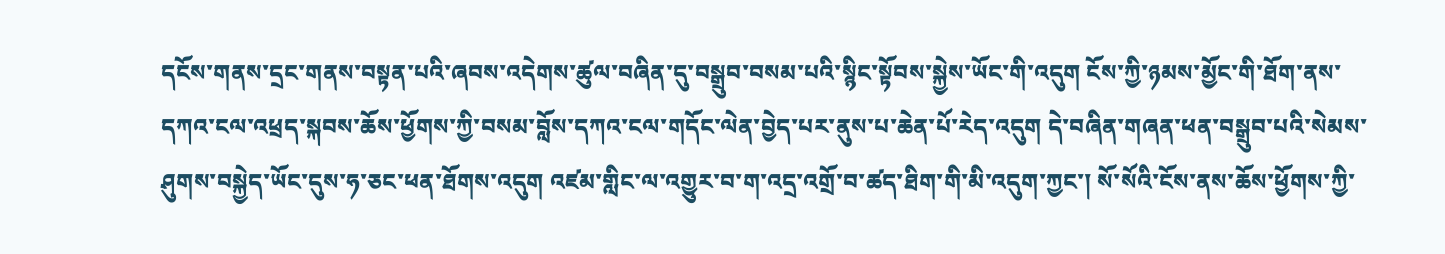དངོས་གནས་དྲང་གནས་བསྟན་པའི་ཞབས་འདེགས་ཚུལ་བཞིན་དུ་བསྒྲུབ་བསམ་པའི་སྙིང་སྟོབས་སྐྱེས་ཡོང་གི་འདུག ངོས་ཀྱི་ཉམས་མྱོང་གི་ཐོག་ནས་དཀའ་ངལ་འཕྲད་སྐབས་ཆོས་ཕྱོགས་ཀྱི་བསམ་བློས་དཀའ་ངལ་གདོང་ལེན་བྱེད་པར་ནུས་པ་ཆེན་པོ་རེད་འདུག དེ་བཞིན་གཞན་ཕན་བསྒྲུབ་པའི་སེམས་ཤུགས་བསྐྱེད་ཡོང་དུས་ཧ་ཅང་ཕན་ཐོགས་འདུག འཛམ་གླིང་ལ་འགྱུར་བ་ག་འདྲ་འགྲོ་བ་ཚད་ཐིག་གི་མི་འདུག་ཀྱང་། སོ་སོའི་ངོས་ནས་ཆོས་ཕྱོགས་ཀྱི་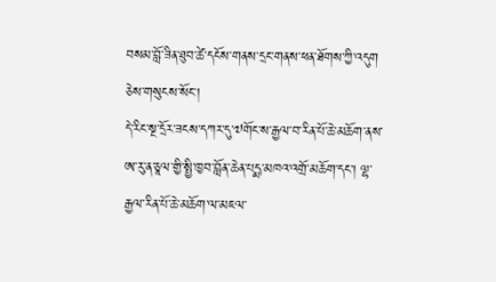བསམ་བློ་ཟིན་ཐུབ་ཚེ་དངོས་གནས་དྲང་གནས་ཕན་ཐོགས་ཀྱི་འདུག ཅེས་གསུངས་སོང་།
དེ་རིང་སྔ་དྲོར་ཟངས་དཀར་དུ་༧གོང་ས་རྒྱལ་བ་རིན་པོ་ཆེ་མཆོག་ནས་ཨ་རུ་ན་ཅཱལ་གྱི་སྤྱི་ཁྱབ་བློན་ཆེན་པདྨ་མཁའ་འགྲོ་མཆོག་དང་། ལྷ་རྒྱལ་རིན་པོ་ཆེ་མཆོག་ལ་མཇལ་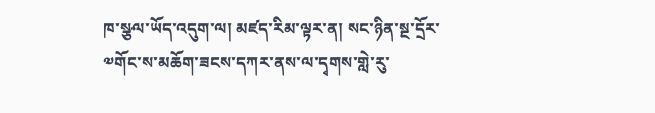ཁ་སྩལ་ཡོད་འདུག་ལ། མཛད་རིམ་ལྟར་ན། སང་ཉིན་སྔ་དྲོར་༧གོང་ས་མཆོག་ཟངས་དཀར་ནས་ལ་དྭགས་གླེ་རུ་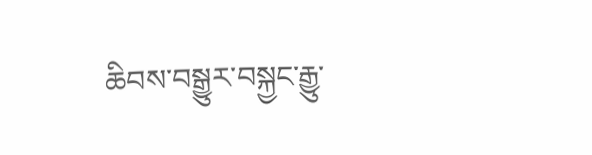ཆིབས་བསྒྱུར་བསྐྱང་རྒྱུ་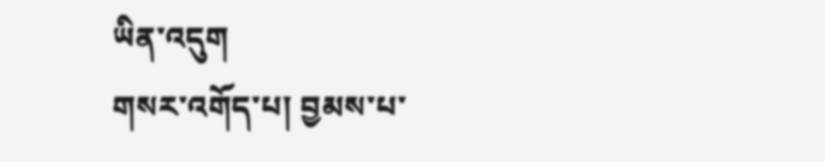ཡིན་འདུག
གསར་འགོད་པ། བྱམས་པ་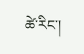ཚེ་རིང་།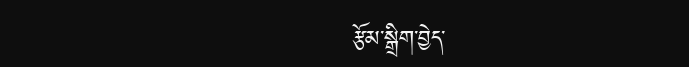རྩོམ་སྒྲིག་བྱེད་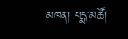མཁན། པདྨ་མཚོ།